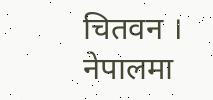चितवन । नेपालमा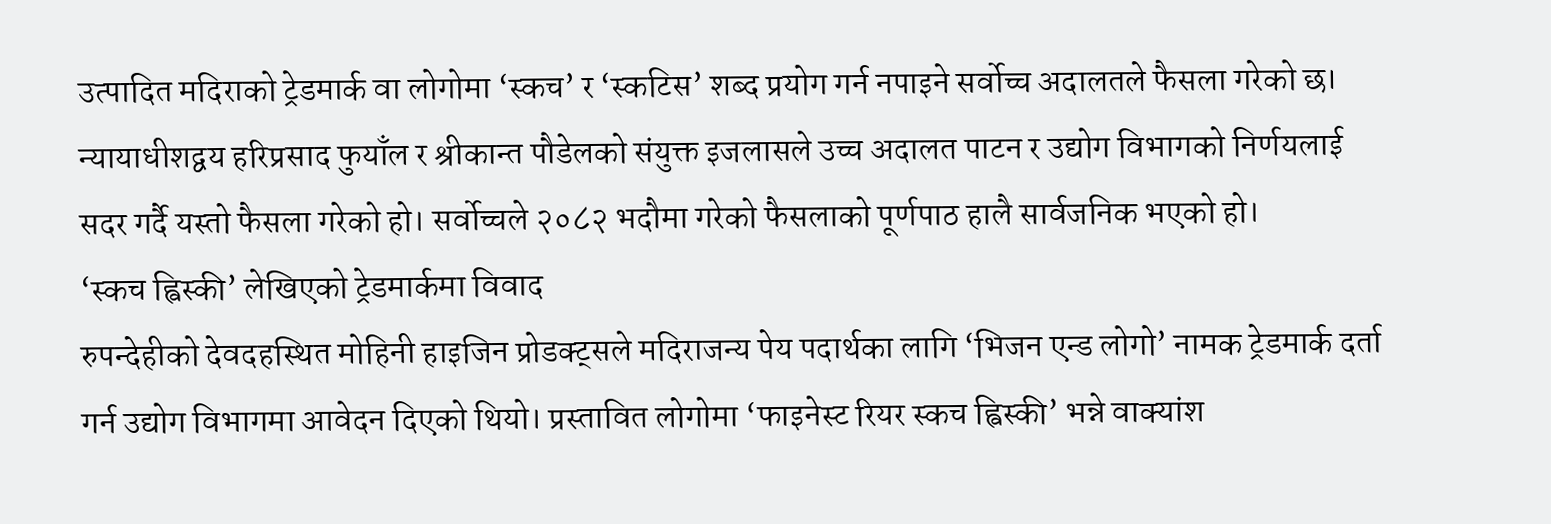उत्पादित मदिराको ट्रेडमार्क वा लोगोमा ‘स्कच’ र ‘स्कटिस’ शब्द प्रयोग गर्न नपाइने सर्वोच्च अदालतले फैसला गरेको छ।
न्यायाधीशद्वय हरिप्रसाद फुयाँल र श्रीकान्त पौडेलको संयुक्त इजलासले उच्च अदालत पाटन र उद्योग विभागको निर्णयलाई सदर गर्दै यस्तो फैसला गरेको हो। सर्वोच्चले २०८२ भदौमा गरेको फैसलाको पूर्णपाठ हालै सार्वजनिक भएको हो।
‘स्कच ह्विस्की’ लेखिएको ट्रेडमार्कमा विवाद
रुपन्देहीको देवदहस्थित मोहिनी हाइजिन प्रोडक्ट्सले मदिराजन्य पेय पदार्थका लागि ‘भिजन एन्ड लोगो’ नामक ट्रेडमार्क दर्ता गर्न उद्योग विभागमा आवेदन दिएको थियो। प्रस्तावित लोगोमा ‘फाइनेस्ट रियर स्कच ह्विस्की’ भन्ने वाक्यांश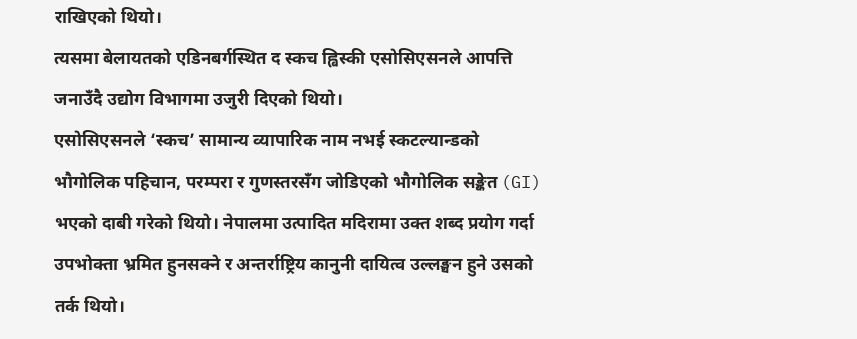राखिएको थियो।
त्यसमा बेलायतको एडिनबर्गस्थित द स्कच ह्विस्की एसोसिएसनले आपत्ति जनाउँदै उद्योग विभागमा उजुरी दिएको थियो।
एसोसिएसनले ‘स्कच’ सामान्य व्यापारिक नाम नभई स्कटल्यान्डको भौगोलिक पहिचान, परम्परा र गुणस्तरसँग जोडिएको भौगोलिक सङ्केत (GI) भएको दाबी गरेको थियो। नेपालमा उत्पादित मदिरामा उक्त शब्द प्रयोग गर्दा उपभोक्ता भ्रमित हुनसक्ने र अन्तर्राष्ट्रिय कानुनी दायित्व उल्लङ्घन हुने उसको तर्क थियो।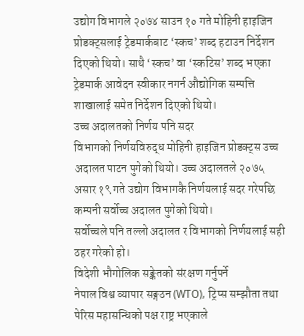उद्योग विभागले २०७४ साउन १० गते मोहिनी हाइजिन प्रोडक्ट्सलाई ट्रेडमार्कबाट ‘स्कच’ शब्द हटाउन निर्देशन दिएको थियो। साथै ‘स्कच’ वा ‘स्कटिस’ शब्द भएका ट्रेडमार्क आवेदन स्वीकार नगर्न औद्योगिक सम्पत्ति शाखालाई समेत निर्देशन दिएको थियो।
उच्च अदालतको निर्णय पनि सदर
विभागको निर्णयविरुद्ध मोहिनी हाइजिन प्रोडक्ट्स उच्च अदालत पाटन पुगेको थियो। उच्च अदालतले २०७५ असार १९ गते उद्योग विभागकै निर्णयलाई सदर गरेपछि कम्पनी सर्वोच्च अदालत पुगेको थियो।
सर्वोच्चले पनि तल्लो अदालत र विभागको निर्णयलाई सही ठहर गरेको हो।
विदेशी भौगोलिक सङ्केतको संरक्षण गर्नुपर्ने
नेपाल विश्व व्यापार सङ्गठन (WTO), ट्रिप्स सम्झौता तथा पेरिस महासन्धिको पक्ष राष्ट्र भएकाले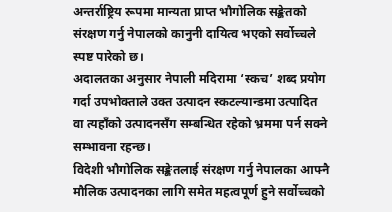अन्तर्राष्ट्रिय रूपमा मान्यता प्राप्त भौगोलिक सङ्केतको संरक्षण गर्नु नेपालको कानुनी दायित्व भएको सर्वोच्चले स्पष्ट पारेको छ।
अदालतका अनुसार नेपाली मदिरामा ‘स्कच’ शब्द प्रयोग गर्दा उपभोक्ताले उक्त उत्पादन स्कटल्यान्डमा उत्पादित वा त्यहाँको उत्पादनसँग सम्बन्धित रहेको भ्रममा पर्न सक्ने सम्भावना रहन्छ।
विदेशी भौगोलिक सङ्केतलाई संरक्षण गर्नु नेपालका आफ्नै मौलिक उत्पादनका लागि समेत महत्वपूर्ण हुने सर्वोच्चको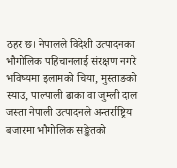ठहर छ। नेपालले विदेशी उत्पादनका भौगोलिक पहिचानलाई संरक्षण नगरे भविष्यमा इलामको चिया, मुस्ताङको स्याउ, पाल्पाली ढाका वा जुम्ली दाल जस्ता नेपाली उत्पादनले अन्तर्राष्ट्रिय बजारमा भौगोलिक सङ्केतको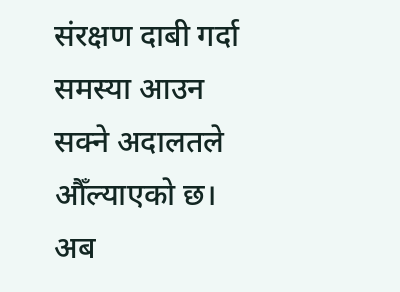संरक्षण दाबी गर्दा समस्या आउन सक्ने अदालतले औँल्याएको छ।
अब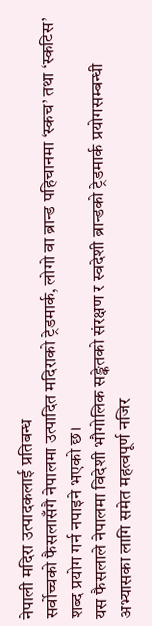नेपाली मदिरा उत्पादकलाई प्रतिबन्ध
सर्वोच्चको फैसलासँगै नेपालमा उत्पादित मदिराको ट्रेडमार्क, लोगो वा ब्रान्ड पहिचानमा ‘स्कच’ तथा ‘स्कटिस’ शब्द प्रयोग गर्न नपाइने भएको छ।
यस फैसलाले नेपालमा विदेशी भौगोलिक सङ्केतको संरक्षण र स्वदेशी ब्रान्डको ट्रेडमार्क प्रयोगसम्बन्धी अभ्यासका लागि समेत महत्वपूर्ण नजिर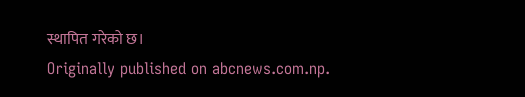स्थापित गरेको छ।
Originally published on abcnews.com.np.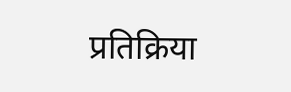प्रतिक्रिया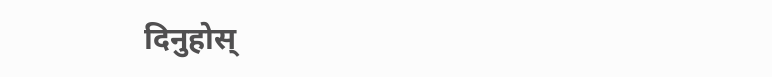दिनुहोस्